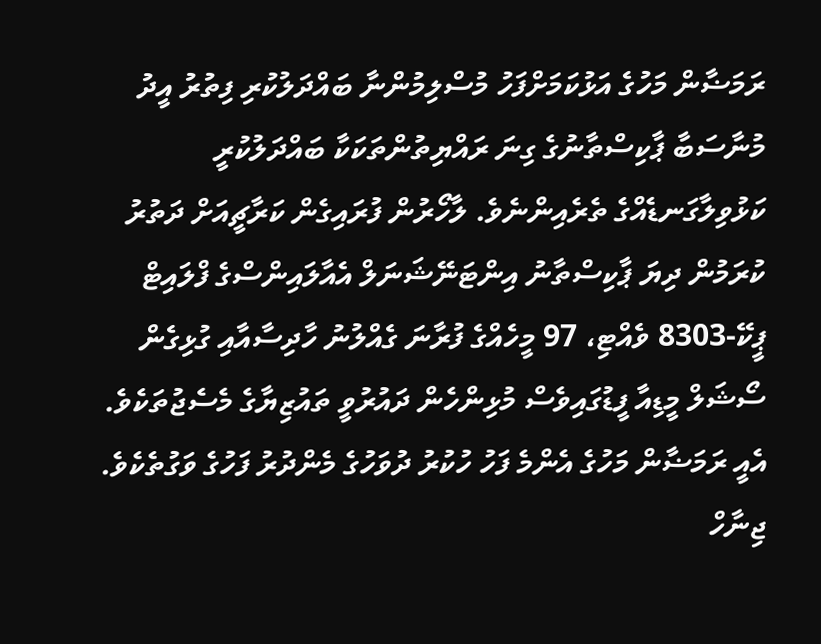ރަމަޟާން މަހުގެ އަޅުކަމަށްފަހު މުސްލިމުންނާ ބައްދަލުކުރި ފިތުރު އީދު މުނާސަބާ ޕާކިސްތާނުގެ ގިނަ ރައްޔިތުންތަކަކާ ބައްދަލުކުރީ ކަޅުވިލާގަނޑެއްގެ ތެރެއިންނެވެ. ލާހޯރުން ފުރައިގެން ކަރާޗީއަށް ދަތުރު ކުރަމުން ދިޔަ ޕާކިސްތާނު އިންޓަނޭޝަނަލް އެއާލައިންސްގެ ފްލައިޓް ޕީކޭ-8303 ވެއްޓި، 97 މީހެއްގެ ފުރާނަ ގެއްލުނު ހާދިސާއާއި ގުޅިގެން ސޯޝަލް މީޑިއާ ފީޑުގައިވެސް މުޅިންހެން ދައުރުވީ ތައުޒިޔާގެ މެސެޖުތަކެވެ.
އެއީ ރަމަޟާން މަހުގެ އެންމެ ފަހު ހުކުރު ދުވަހުގެ މެންދުރު ފަހުގެ ވަގުތެކެވެ. ޖިނާހް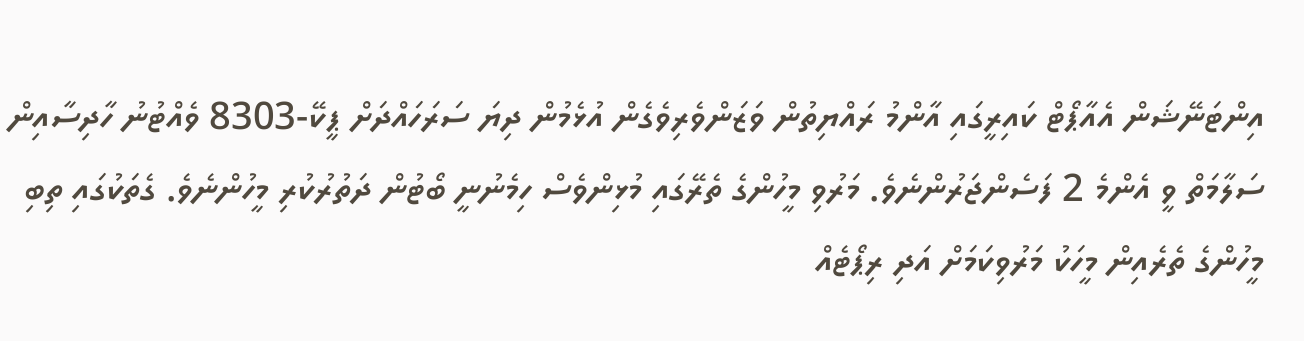އިންޓަނޭޝަން އެއާޕޯޓް ކައިރީގައި އާންމު ރައްޔިތުން ވަޒަންވެރިވެގެން އުޅެމުން ދިޔަ ސަރަހައްދަށް ޕީކޭ-8303 ވެއްޓުނު ހާދިސާއިން ސަލާމަތް ވީ އެންމެ 2 ފަސެންޖަރުންނެވެ. މަރުވި މީހުންގެ ތެރޭގައި މުޅިންވެސް ހިމެނުނީ ބޯޓުން ދަތުރުކުރި މީހުންނެވެ. ގެތަކުގައި ތިބި މީހުންގެ ތެރެއިން މީހަކު މަރުވިކަމަށް އަދި ރިޕޯޓެއް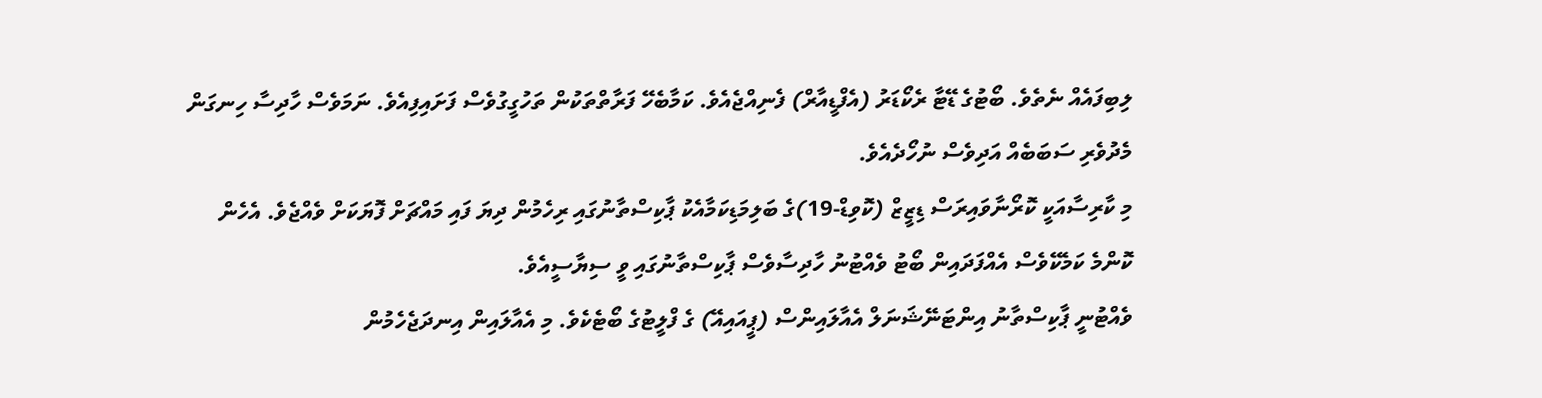ލިބިފައެއް ނެތެވެ. ބޯޓުގެ ޑޭޓާ ރެކޯޑަރު (އެފްޑީއާރް) ފެނިއްޖެއެވެ. ކަމާބެހޭ ފަރާތްތަކުން ތަހުގީގުވެސް ފަށައިފިއެވެ. ނަމަވެސް ހާދިސާ ހިނގަން މެދުވެރި ސަބަބެއް އަދިވެސް ނުހޯދެއެވެ.
މި ކާރިސާއަކީ ކޮރޯނާވައިރަސް ޑިޒީޒް (ކޮވިޑް-19)ގެ ބަލިމަޑިކަމާއެކު ޕާކިސްތާނުގައި ރިހެމުން ދިޔަ ފައި މައްޗަށް ފޮޔަކަށް ވެއްޖެވެ. އެހެން ކޮންމެ ކަމެކޭވެސް އެއްފަދައިން ބޯޓު ވެއްޓުނު ހާދިސާވެސް ޕާކިސްތާނުގައި ވީ ސިޔާސީއެވެ.
ވެއްޓުނީ ޕާކިސްތާނު އިންޓަނޭޝަނަލް އެއާލައިންސް (ޕީއައިއޭ) ގެ ފްލީޓުގެ ބޯޓެކެވެ. މި އެއާލައިން އިނދަޖެހެމުން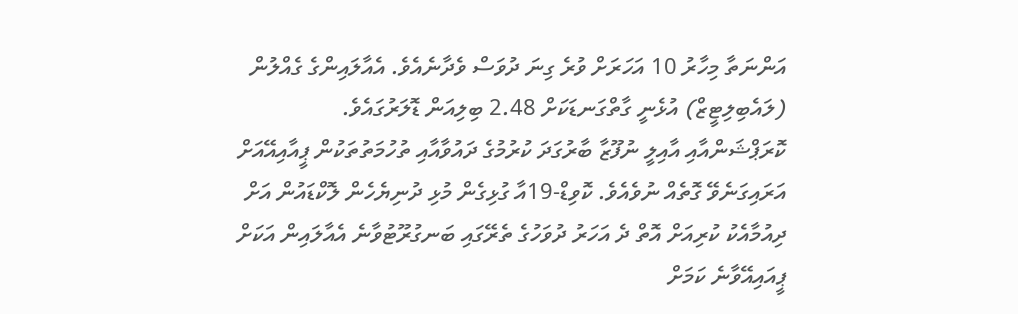އަންނަތާ މިހާރު 10 އަހަރަށް ވުރެ ގިނަ ދުވަސް ވެދާނެއެވެ. އެއާލައިންގެ ގެއްލުން (ލައެބިލިޓީޒް) އުޅެނީ ގާތްގަނޑަކަށް 2.48 ބިލިއަން ޑޮލަރުގައެވެ.
ކޮރަޕްޝަންއާއި އާއިލީ ނުފޫޒާ ބާރުގަދަ ކުރުމުގެ ދައުވާއާއި ތުހުމަތުތަކުން ޕީއާއިއޭއަށް އަރައިގަނެވޭ ގޮތެއް ނުވެއެވެ. ކޮވިޑް-19އާ ގުޅިގެން މުޅި ދުނިޔެހެން ލޮކްޑައުން އަށް ދިއުމާއެކު ކުރިއަށް އޮތް ދެ އަހަރު ދުވަހުގެ ތެރޭގައި ބަނގުރޫޓުވާނެ އެއާލައިން އަކަށް ޕީއައިއޭވާނެ ކަމަށް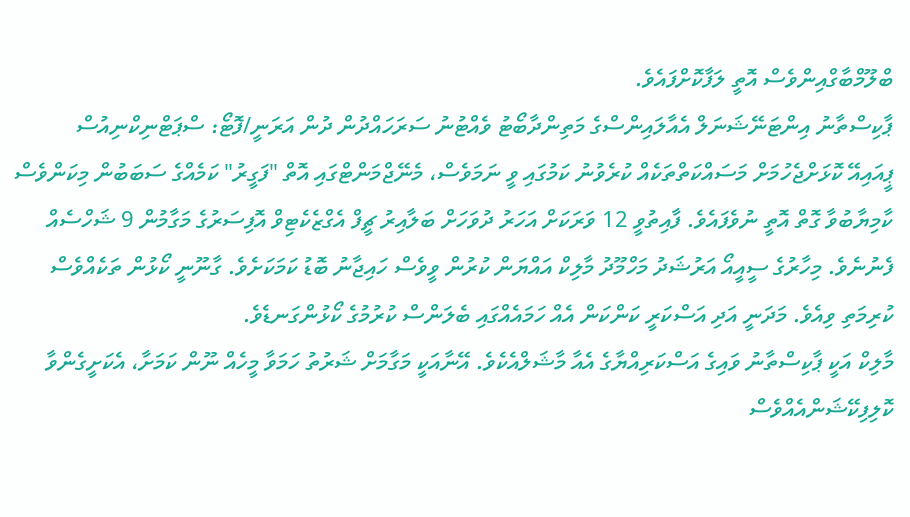ބްލޫމްބާގްއިންވެސް އޮތީ ލަފާކޮށްފައެވެ.
ޕާކިސްތާނު އިންޓަނޭޝަނަލް އެއާލައިންސްގެ މަތިންދާބޯޓު ވެއްޓުނު ސަރަހައްދުން ދުން އަރަނީ/ފޮޓޯ: ސްޕަޓްނިކްނިއުސް
ޕީއައިއޭ ކޮޅަށްޖެހުމަށް މަސައްކަތްތަކެއް ކުރެވުނު ކަމުގައި ވީ ނަމަވެސް، މެނޭޖްމަންޓްގައި އޮތް "ފަގީރު" ކަމެއްގެ ސަބަބުން މިކަންވެސް ކާމިޔާބުވާ ގޮތް އޮތީ ނުވެފައެވެ. ފާއިތުވީ 12 ވަރަކަށް އަހަރު ދުވަހަށް ބަލާއިރު ޗީފް އެގްޒެކެޓިވް އޮފިސަރުގެ މަގާމުން 9 ޝަހްސެއް ފެނުނެވެ. މިހާރުގެ ސީއީއޯ އަރުޝަދު މަހްމޫދު މާލިކް އައްޔަން ކުރުން ވީވެސް ހައިޖާނު ބޮޑު ކަމަކަށެވެ. ގާނޫނީ ކޯޅުން ތަކެއްވެސް ކުރިމަތި ވިއެވެ. މަދަނީ އަދި އަސްކަރީ ކަންކަން އެއް ހަމައެއްގައި ބެލަންސް ކުރުމުގެ ކޯޅުންގަނޑެވެ.
މާލިކް އަކީ ޕާކިސްތާނު ވައިގެ އަސްކަރިއްޔާގެ އެއާ މާޝަލްއެކެވެ. އޭނާއަކީ މަގާމަށް ޝަރުތު ހަމަވާ މީހެއް ނޫން ކަމަށާ، އެކަށީގެންވާ ކޮލިފިކޭޝަންއެއްވެސް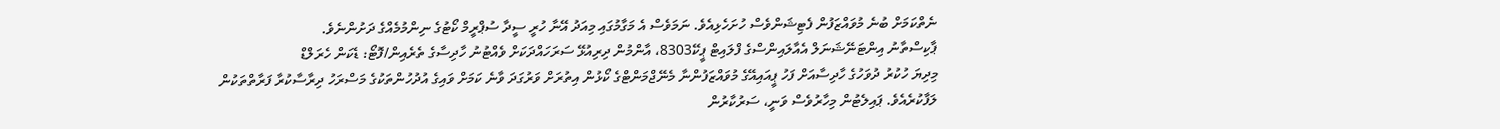ނެތްކަމަށް ބުނެ މުވައްޒަފުން ފެޓިޝަންވެސް ހުށަހެޅިއެވެ. ނަމަވެސް އެ މަގާމުގައި މިއަދު އޭނާ ހުރީ ސީދާ ސުޕްރީމް ކޯޓުގެ ނިންމުމެއްގެ ދަށުންނެވެ.
ޕާކިސްތާނު އިންޓަނޭޝަނަލް އެއާލައިންސްގެ ފްލައިޓް ޕީކޭ8303، އާންމުން ދިރިއުޅޭ ސަރަހައްދަކަށް ވެއްޓުނު ހާދިސާގެ ތެރެއިން/ފޮޓޯ: ޑެކަން ހެރަލްޑް
މިދިޔަ ހުކުރު ދުވަހުގެ ހާދިސާއަށް ފަހު ޕީއައިއޭގެ މުވައްޒަފުންނާ މެނޭޖްމަންޓްގެ ކޯޅުން އިތުރަށް ވަރުގަދަ ވާނެ ކަމަށް ވައިގެ އުދުހުންތަކުގެ މަސްރަހު ދިރާސާކުރާ ފަރާތްތަކުން ލަފާކުރެއެވެ. ޕައިލެޓުން މިހާރުވެސް ވަނީ، ސަރުކާރުން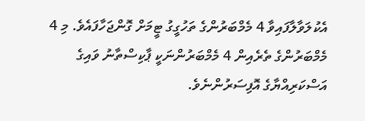އެކުލަވާލާފައިވާ 4 މެމްބަރުންގެ ތަހުގީގު ޓީމަށް ގޮންޖަހާފައެވެ. މި 4 މެމްބަރުންގެ ތެރެއިން 4 މެމްބަރުންނަކީ ޕާކިސްތާނު ވައިގެ އަސްކަރިއްޔާގެ އޮފިސަރުންނެވެ.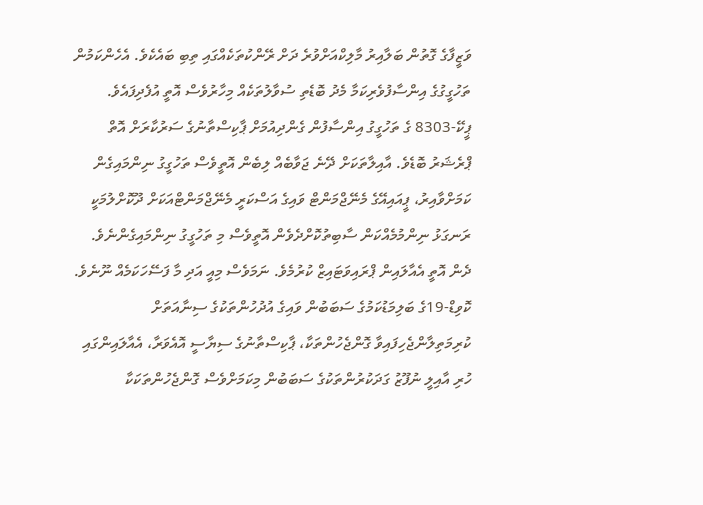ވަޒީފާގެ ގޮތުން ބަލާއިރު މާލިކްއަށްވުރެ ދަށް ރޭންކުތަކެއްގައި ތިބި ބައެކެވެ. އެހެންކަމުން ތަހުގީގުގެ އިންސާފުވެރިކަމާ މެދު ބޮޑެތި ސުވާލުތަކެއް މިހާރުވެސް އޮތީ އުފެދިފައެވެ.
ޕީކޭ-8303 ގެ ތަހުގީގު އިންސާފުން ގެންދިއުމަށް ޕާކިސްތާނުގެ ސަރުކާރަށް އޮތް ޕްރެޝަރު ބޮޑެވެ. އާއިލާތަކަށް ދޭނެ ޖަވާބެއް ލިބެން އޮތީވެސް ތަހުގީގު ނިންމައިގެން ކަމަށްވާއިރު، ޕީއައިއޭގެ މެނޭޖްމަންޓް ވައިގެ އަސްކަރީ މެނޭޖްމަންޓްއަކަށް ދޫކޮށްލުމަކީ ރަނގަޅު ނިންމުމެއްކަން ސާބިތުކޮށްދެވެން އޮތީވެސް މި ތަހުގީގު ނިންމައިގެންނެވެ.
ދެން އޮތީ އެއާލައިން ޕްރައިވަޓައިޒް ކުރުމެވެ. ނަމަވެސް މިއީ އަދި މާ ފަސޭހަކަމެއް ނޫނެވެ. ކޮވިޑް-19ގެ ބަލިމަޑުކަމުގެ ސަބަބުން ވައިގެ އުދުހުންތަކުގެ ސިނާއަތަށް ކުރިމަތިލާންޖެހިފައިވާ ގޮންޖެހުންތަކާ، ޕާކިސްތާނުގެ ސިޔާސީ އޮއެވަރާ، އެއާލައިންގައި ހުރި އާއިލީ ނުފޫޒު ގަދަކުރުންތަކުގެ ސަބަބުން މިކަމަށްވެސް ގޮންޖެހުންތަކަކާ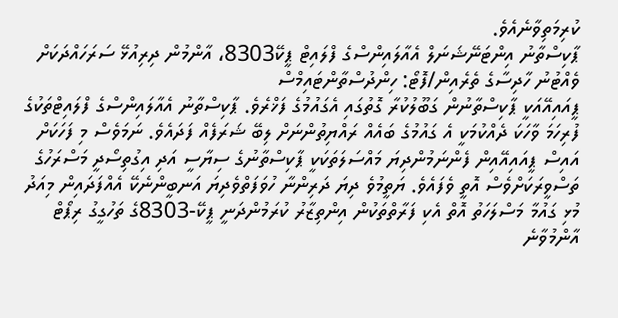ކުރިމަތިވާނެއެވެ.
ޕާކިސްތާނު އިންޓަނޭޝަނަލް އެއާލައިންސްގެ ފްލައިޓް ޕީކޭ8303، އާންމުން ދިރިއުޅޭ ސަރަހައްދަކަށް ވެއްޓުނު ހާދިސާގެ ތެރެއިން/ފޮޓޯ: ހިންދުސްތާންޓައިމްސް
ޕީއައިއޭއަކީ ޕާކިސްތާނުން ގަބޫލުކުރާ ގޮތުގައި އެގައުމުގެ ފަޚްރެވެ. ޕާކިސްތާނު އެއާލައިންސްގެ ފްލައިޓްތަކުގެ ފުރިހަމަ ވާހަކަ ދެއްކުމަކީ އެ ގައުމުގެ ބައެއް ރައްޔިތުންނަށް ލިބޭ ޝަރަފެއް ފަދައެވެ. ނަމަވެސް މި ފަހަކަށް އައިސް ޕީއައިއޭއިން ފެންނަމުންދިޔަ މައްސަލަތަކަކީ ޕާކިސްތާނުގެ ސިޔާސީ އަދި އިގުތިސޯދީ މަސްރަހުގެ ތަސްވީރަކަށްވެސް އޮތީ ވެފައެވެ. ޔަތީމުވެ ދިޔަ ދަރިންނާ ހުވަފަތްވެދިޔަ އަނބީންނެކޭ އެއްފަދައިން މިއަދު މުޅި ގައުމާ މަސްލަހަތު އޮތް އެކި ފަރާތްތަކުން އިންތިޒާރު ކުރަމުންދަނީ ޕީކޭ-8303ގެ ތަހުގީގު ރިޕޯޓް އާންމުވާނެ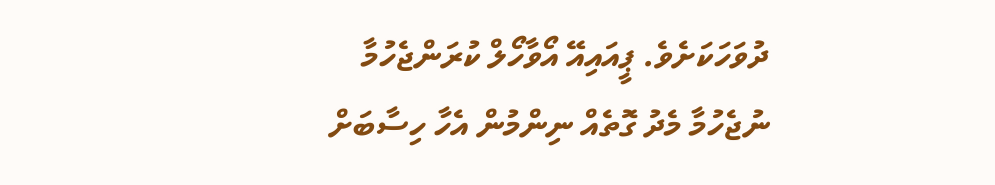ދުވަހަކަށެވެ. ޕީއައިއޭ އޯވާހޯލް ކުރަންޖެހުމާ ނުޖެހުމާ މެދު ގޮތެއް ނިންމުން އެހާ ހިސާބަށް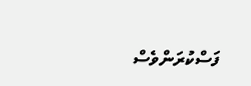ފަސްކުރަންވެސް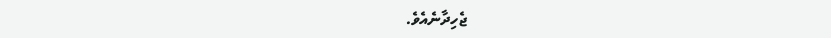ޖެހިދާނެއެވެ.